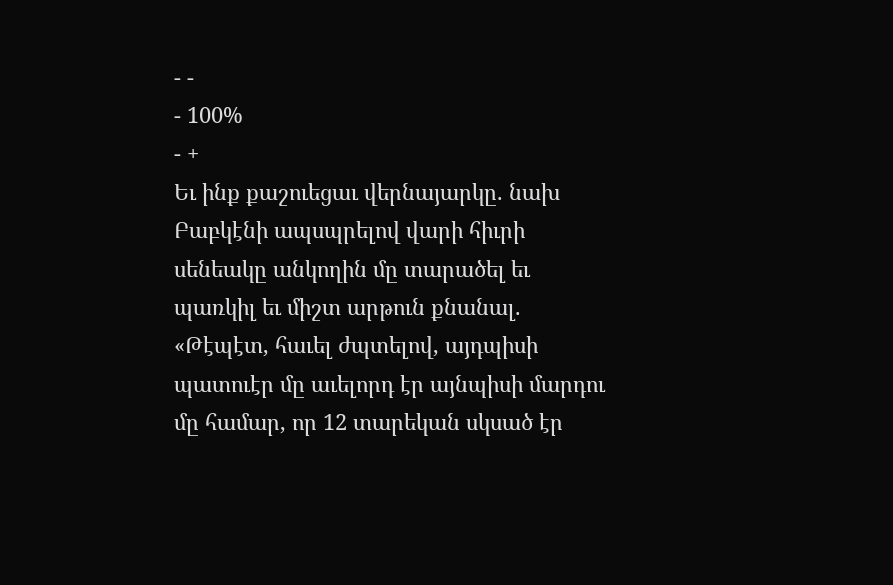- -
- 100%
- +
Եւ ինք քաշուեցաւ վերնայարկը. նախ Բաբկէնի ապսպրելով վարի հիւրի սենեակը անկողին մը տարածել եւ պառկիլ եւ միշտ արթուն քնանալ. «Թէպէտ, հաւել ժպտելով, այդպիսի պատուէր մը աւելորդ էր այնպիսի մարդու մը համար, որ 12 տարեկան սկսած էր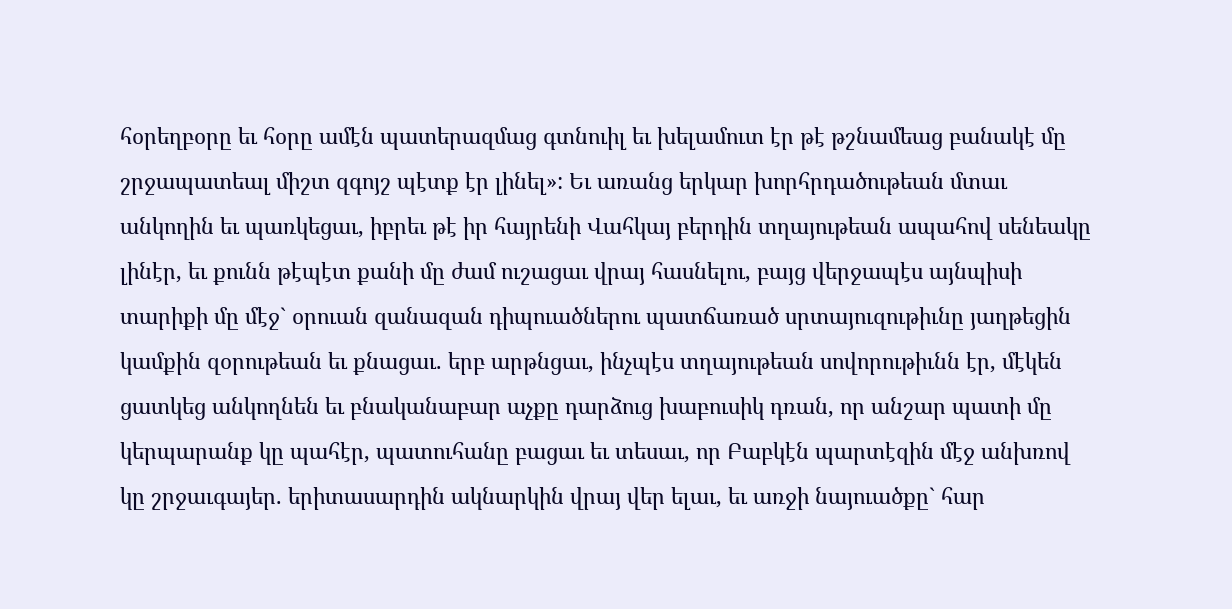հօրեղբօրը եւ հօրը ամէն պատերազմաց գտնուիլ եւ խելամուտ էր թէ թշնամեաց բանակէ մը շրջապատեալ միշտ զգոյշ պէտք էր լինել»: Եւ առանց երկար խորհրդածութեան մտաւ անկողին եւ պառկեցաւ, իբրեւ թէ իր հայրենի Վահկայ բերդին տղայութեան ապահով սենեակը լինէր, եւ քունն թէպէտ քանի մը ժամ ուշացաւ վրայ հասնելու, բայց վերջապէս այնպիսի տարիքի մը մէջ` օրուան զանազան դիպուածներու պատճառած սրտայուզութիւնը յաղթեցին կամքին զօրութեան եւ քնացաւ. երբ արթնցաւ, ինչպէս տղայութեան սովորութիւնն էր, մէկեն ցատկեց անկողնեն եւ բնականաբար աչքը դարձուց խաբուսիկ դռան, որ անշար պատի մը կերպարանք կը պահէր, պատուհանը բացաւ եւ տեսաւ, որ Բաբկէն պարտէզին մէջ անխռով կը շրջաւգայեր. երիտասարդին ակնարկին վրայ վեր ելաւ, եւ առջի նայուածքը` հար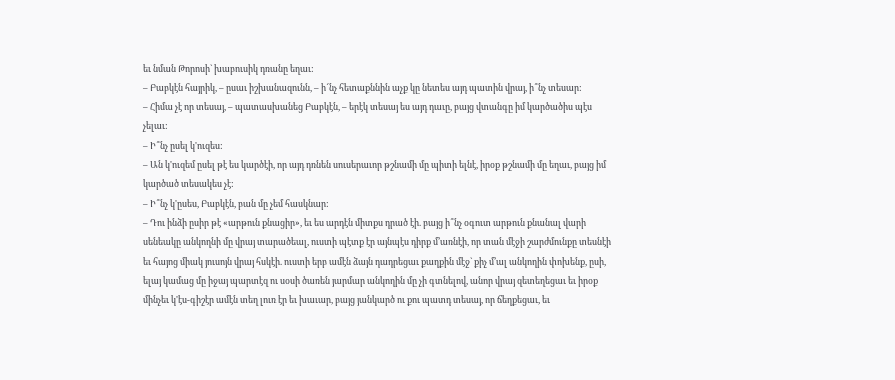եւ նման Թորոսի` խաբուսիկ դռանը եղաւ:
– Բաբկէն հայրիկ, – ըսաւ իշխանազունն, – ի՜նչ հետաքննին աչք կը նետես այդ պատին վրայ, ի՞նչ տեսար:
– Հիմա չէ որ տեսայ, – պատասխանեց Բաբկէն, – երէկ տեսայ ես այդ դաւը, բայց վտանգը իմ կարծածիս պէս չելաւ:
– Ի՞նչ ըսել կ'ուզես:
– Ան կ'ուզեմ ըսել թէ ես կարծէի, որ այդ դռնեն սուսերաւոր թշնամի մը պիտի ելնէ, իրօք թշնամի մը եղաւ, բայց իմ կարծած տեսակես չէ:
– Ի՞նչ կ'ըսես, Բաբկէն, բան մը չեմ հասկնար:
– Դու ինձի ըսիր թէ «արթուն քնացիր», եւ ես արդէն միտքս դրած էի. բայց ի՞նչ օգուտ արթուն քնանալ վարի սենեակը անկողնի մը վրայ տարածեալ, ուստի պէտք էր այնպէս դիրք մ՚առնէի, որ տան մէջի շարժմունքը տեսնէի եւ հայոց միակ յուսոյն վրայ հսկէի. ուստի երբ ամէն ձայն դադրեցաւ քաղքին մէջ` քիչ մ՚ալ անկողին փոխենք, ըսի, ելայ կամաց մը իջայ պարտէզ ու սօսի ծառեն յարմար անկողին մը չի գտնելով, անոր վրայ զետեղեցաւ եւ իրօք մինչեւ կ'էս-գիշէր ամէն տեղ լուռ էր եւ խաւար, բայց յանկարծ ու քու պատդ տեսայ, որ ճեղքեցաւ, եւ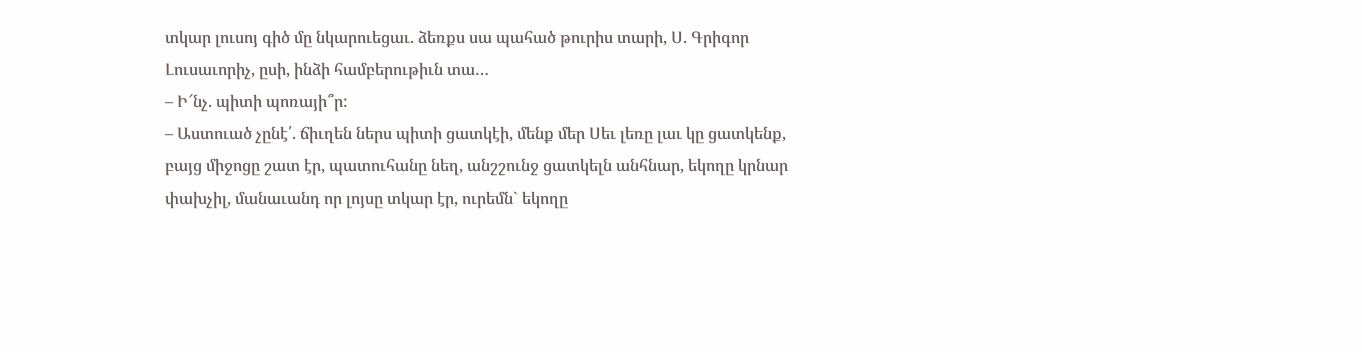տկար լուսոյ գիծ մը նկարուեցաւ. ձեռքս սա պահած թուրիս տարի, Ս. Գրիգոր Լուսաւորիչ, ըսի, ինձի համբերութիւն տա…
– Ի՜նչ. պիտի պոռայի՞ր:
– Աստուած չընէ՛. ճիւղեն ներս պիտի ցատկէի, մենք մեր Սեւ լեռը լաւ կը ցատկենք, բայց միջոցը շատ էր, պատուհանը նեղ, անշշունջ ցատկելն անհնար, եկողը կրնար փախչիլ, մանաւանդ որ լոյսը տկար էր, ուրեմն` եկողը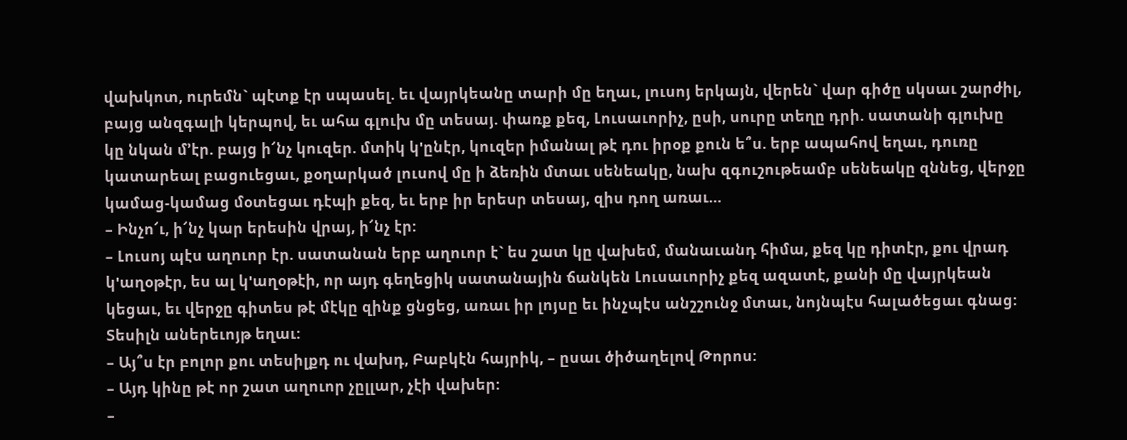վախկոտ, ուրեմն` պէտք էր սպասել. եւ վայրկեանը տարի մը եղաւ, լուսոյ երկայն, վերեն` վար գիծը սկսաւ շարժիլ, բայց անզգալի կերպով, եւ ահա գլուխ մը տեսայ. փառք քեզ, Լուսաւորիչ, ըսի, սուրը տեղը դրի. սատանի գլուխը կը նկան մ՚էր. բայց ի՜նչ կուզեր. մտիկ կ'ընէր, կուզեր իմանալ թէ դու իրօք քուն ե՞ս. երբ ապահով եղաւ, դուռը կատարեալ բացուեցաւ, քօղարկած լուսով մը ի ձեռին մտաւ սենեակը, նախ զգուշութեամբ սենեակը զննեց, վերջը կամաց-կամաց մօտեցաւ դէպի քեզ, եւ երբ իր երեսր տեսայ, զիս դող առաւ…
– Ինչո՜ւ, ի՜նչ կար երեսին վրայ, ի՜նչ էր:
– Լուսոյ պէս աղուոր էր. սատանան երբ աղուոր է` ես շատ կը վախեմ, մանաւանդ հիմա, քեզ կը դիտէր, քու վրադ կ'աղօթէր, ես ալ կ'աղօթէի, որ այդ գեղեցիկ սատանային ճանկեն Լուսաւորիչ քեզ ազատէ, քանի մը վայրկեան կեցաւ, եւ վերջը գիտես թէ մէկը զինք ցնցեց, առաւ իր լոյսը եւ ինչպէս անշշունջ մտաւ, նոյնպէս հալածեցաւ գնաց: Տեսիլն աներեւոյթ եղաւ:
– Այ՞ս էր բոլոր քու տեսիլքդ ու վախդ, Բաբկէն հայրիկ, – ըսաւ ծիծաղելով Թորոս:
– Այդ կինը թէ որ շատ աղուոր չըլլար, չէի վախեր:
–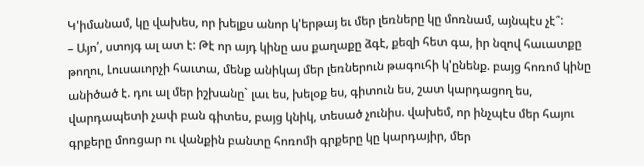Կ'իմանամ, կը վախես, որ խելքս անոր կ'երթայ եւ մեր լեռները կը մոռնամ, այնպէս չէ՞:
– Այո՛, ստոյգ ալ ատ է: Թէ որ այդ կինը աս քաղաքը ձգէ, քեզի հետ գա, իր նզով հաւատքը թողու, Լուսաւորչի հաւտա, մենք անիկայ մեր լեռներուն թագուհի կ'ընենք. բայց հոռոմ կինը անիծած է. դու ալ մեր իշխանը` լաւ ես, խելօք ես, գիտուն ես, շատ կարդացող ես, վարդապետի չափ բան գիտես, բայց կնիկ, տեսած չունիս. վախեմ, որ ինչպէս մեր հայու գրքերը մոռցար ու վանքին բանտը հոռոմի գրքերը կը կարդայիր, մեր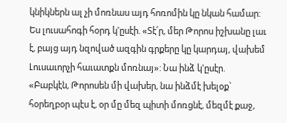կնիկներն ալ չի մոռնաս այդ հոռոմին կը նկան համար: Ես լուսահոգի հօրդ կ'ըսէի. «Տէ՛ր, մեր Թորոս իշխանը լաւ է, բայց այդ նզոված ազգին գրքերը կը կարդայ, վախեմ Լուսաւորչի հաւատքն մոռնայ»: Նա ինձ կ'ըսէր.
«Բաբկէն, Թորոսեն մի վախեր, նա ինձմէ խելօք` հօրեղբօր պէս է, օր մը մեզ պիտի մոռցնէ, մեզմէ քաջ,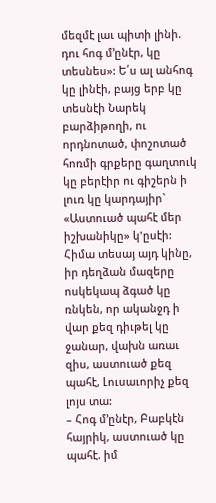մեզմէ լաւ պիտի լինի. դու հոգ մ՚ընէր, կը տեսնես»: Ե՛ս ալ անհոգ կը լինէի, բայց երբ կը տեսնէի Նարեկ բարձիթողի, ու որդնոտած, փոշոտած հոռմի գրքերը գաղտուկ կը բերէիր ու գիշերն ի լուռ կը կարդայիր` «Աստուած պահէ մեր իշխանիկը» կ'ըսէի: Հիմա տեսայ այդ կինը, իր դեղձան մազերը ոսկեկապ ձգած կը ռնկեն, որ ականջդ ի վար քեզ դիւթել կը ջանար, վախն առաւ զիս, աստուած քեզ պահէ, Լուսաւորիչ քեզ լոյս տա:
– Հոգ մ՚ընէր, Բաբկէն հայրիկ, աստուած կը պահէ. իմ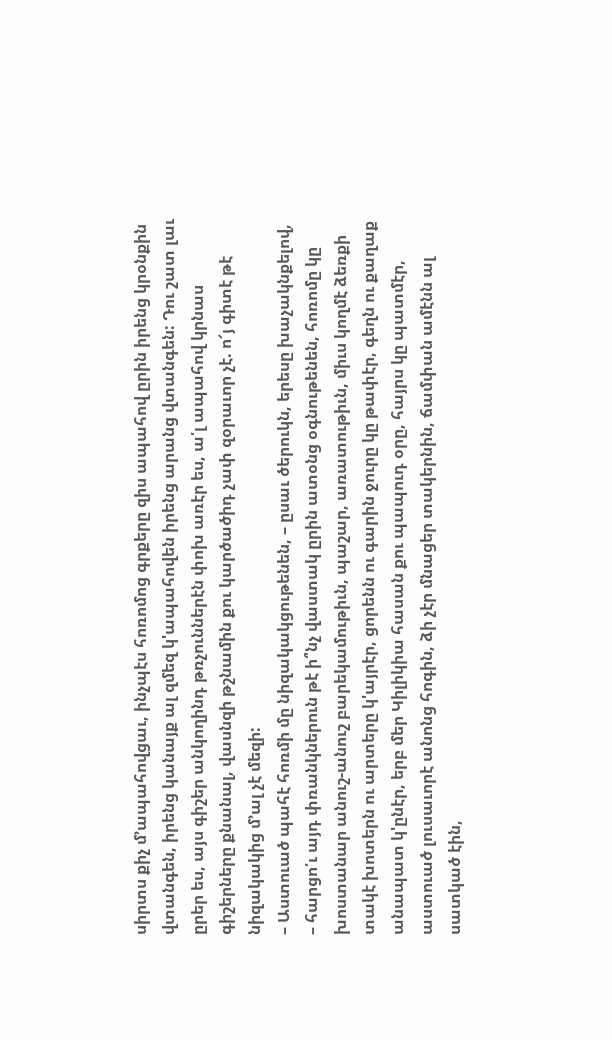սիրտս քիչ մ՚ապահովցաւ, ինչպէս հոռոմոց գրքերը զիս ապահով ըրին իրենց կրօնքին վտանգեն, իրենց կանայք ալ զմեզ կ'ապահովեն իրենց արանց վտանգեն: Դու շատ լաւ ըրեր ես, այս գիշեր անկողինդ թռչուններէն փոխ առէր ես, ա՛լ ապահով կրնաս գիշերները քնանալ, վասնզի թշնամին քու կարծածիդ չափ զօրաւոր չէ. ո՜յ գիտէ թէ նիզակակից մ՚ալ չէ մեզի:
– Աստուած պահէ հոռմի մը նիզակակցութենեն, – ըսաւ ծերուկն, երեսը խաչակնքելով, – հարցո՛ւ այդ փռանկներուն թէ ի՞նչ վաստակ ըրին ատօնց օգնութենեն, հոռոմը կը խոստանար անուշ-անուշ բարեկամութիւն, պաշար, առատութիւն, միւս կողմէ ձեռքի տակէ խոտերն ու արտերը կ'այրէր, ցորենն ու գարին ջուրը կը թափէր, գեղն ու քաղաք անապատ կ'ընէր, երբ մեր Կիլիկիա հասան քու պապուդ օրը, հայրս կը պատմէր, աստուած լուսաւորէ անոնց հոգին, ձի չէր մնացեր տակերնին, ճամփան ամէնն ալ սատկած էին,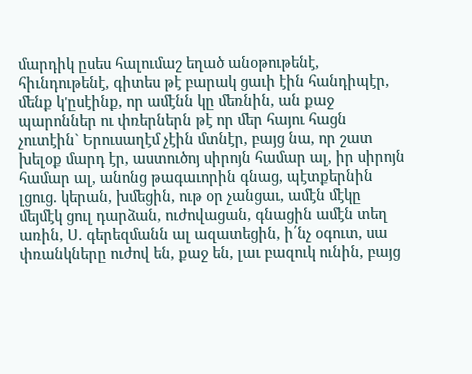մարդիկ ըսես հալումաշ եղած անօթութենէ, հիւնդութենէ, գիտես թէ բարակ ցաւի էին հանդիպէր, մենք կ'ըսէինք, որ ամէնն կը մեռնին, ան քաջ պարոններ ու փռերներն թէ որ մեր հայու հացն չուտէին` Երուսաղէմ չէին մտնէր, բայց նա, որ շատ խելօք մարդ էր, աստուծոյ սիրոյն համար ալ, իր սիրոյն համար ալ, անոնց թագաւորին գնաց, պէտքերնին լցուց. կերան, խմեցին, ութ օր չանցաւ, ամէն մէկը մեյմէկ ցուլ դարձան, ուժովացան, գնացին ամէն տեղ առին, Ս. գերեզմանն ալ ազատեցին, ի՛նչ օգուտ, սա փռանկները ուժով են, քաջ են, լաւ բազուկ ունին, բայց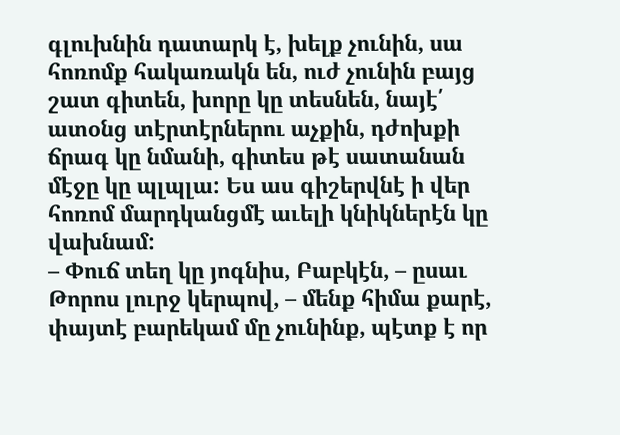գլուխնին դատարկ է, խելք չունին, սա հոռոմք հակառակն են, ուժ չունին բայց շատ գիտեն, խորը կը տեսնեն, նայէ՛ ատօնց տէրտէրներու աչքին, դժոխքի ճրագ կը նմանի, գիտես թէ սատանան մէջը կը պլպլա: Ես աս գիշերվնէ ի վեր հոռոմ մարդկանցմէ աւելի կնիկներէն կը վախնամ:
– Փուճ տեղ կը յոգնիս, Բաբկէն, – ըսաւ Թորոս լուրջ կերպով, – մենք հիմա քարէ, փայտէ բարեկամ մը չունինք, պէտք է որ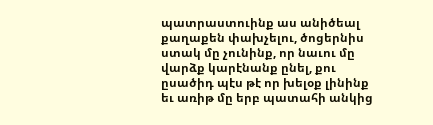պատրաստուինք աս անիծեալ քաղաքեն փախչելու, ծոցերնիս ստակ մը չունինք, որ նաւու մը վարձք կարէնանք ընել, քու ըսածիդ պէս թէ որ խելօք լինինք եւ առիթ մը երբ պատահի անկից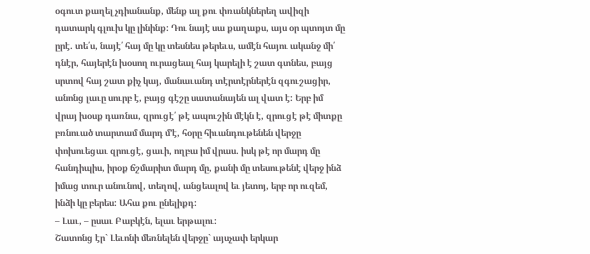օգուտ քաղել չդիանանք, մենք ալ քու փռանկներեղ ավիզի դատարկ գլուխ կը լինինք: Դու նայէ սա քաղաքս, այս օր պտոյտ մը ըրէ. տե՛ս, նայէ՛ հայ մը կը տեսնես թերեւս, ամէն հայու ականջ մի՛ դնէր, հայերէն խօսող ուրացեալ հայ կարելի է շատ գտնես, բայց սրտով հայ շատ քիչ կայ, մանաւանդ տէրտէրներէն զգուշացիր, անոնց լաւը սուրբ է, բայց գէշը սատանայեն ալ վատ է: Երբ իմ վրայ խօսք դառնա, զրուցէ՛ թէ ապուշին մէկն է, զրուցէ թէ միտքը բռնուած տարտամ մարդ մ՚է, հօրը հիւանդութենեն վերջը փոխուեցաւ զրուցէ, ցաւի, ողբա իմ վրաս. իսկ թէ որ մարդ մը հանդիպիս, իրօք ճշմարիտ մարդ մը, քանի մը տեսութենէ վերջ ինձ իմաց տուր անունով, տեղով, անցեալով եւ յետոյ, երբ որ ուզեմ, ինձի կը բերես: Ահա քու ընելիքդ:
– Լաւ, – ըսաւ Բաբկէն, ելաւ երթալու:
Շատոնց էր` Լեւոնի մեռնելեն վերջը` այսչափ երկար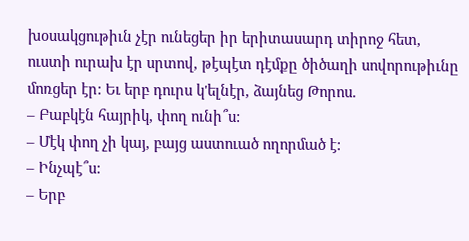խօսակցութիւն չէր ունեցեր իր երիտասարդ տիրոջ հետ, ուստի ուրախ էր սրտով, թէպէտ դէմքը ծիծաղի սովորութիւնը մոռցեր էր: Եւ երբ դուրս կ'ելնէր, ձայնեց Թորոս.
– Բաբկէն հայրիկ, փող ունի՞ս:
– Մէկ փող չի կայ, բայց աստուած ողորմած է:
– Ինչպէ՞ս:
– Երբ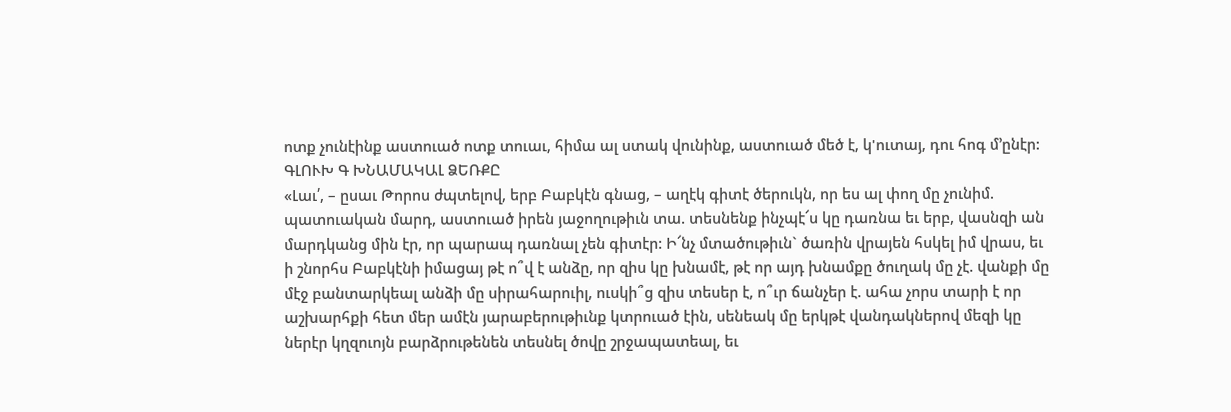ոտք չունէինք աստուած ոտք տուաւ, հիմա ալ ստակ վունինք, աստուած մեծ է, կ'ուտայ, դու հոգ մ՚ընէր:
ԳԼՈՒԽ Գ ԽՆԱՄԱԿԱԼ ՁԵՌՔԸ
«Լաւ՛, – ըսաւ Թորոս ժպտելով, երբ Բաբկէն գնաց, – աղէկ գիտէ ծերուկն, որ ես ալ փող մը չունիմ. պատուական մարդ, աստուած իրեն յաջողութիւն տա. տեսնենք ինչպէ՜ս կը դառնա եւ երբ, վասնզի ան մարդկանց մին էր, որ պարապ դառնալ չեն գիտէր: Ի՜նչ մտածութիւն` ծառին վրայեն հսկել իմ վրաս, եւ ի շնորհս Բաբկէնի իմացայ թէ ո՞վ է անձը, որ զիս կը խնամէ, թէ որ այդ խնամքը ծուղակ մը չէ. վանքի մը մէջ բանտարկեալ անձի մը սիրահարուիլ, ուսկի՞ց զիս տեսեր է, ո՞ւր ճանչեր է. ահա չորս տարի է որ աշխարհքի հետ մեր ամէն յարաբերութիւնք կտրուած էին, սենեակ մը երկթէ վանդակներով մեզի կը ներէր կղզուոյն բարձրութենեն տեսնել ծովը շրջապատեալ, եւ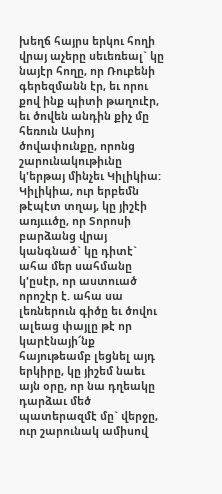խեղճ հայրս երկու հողի վրայ աչերը սեւեռեալ` կը նայէր հողը, որ Ռուբենի գերեզմանն էր, եւ որու քով ինք պիտի թաղուէր, եւ ծովեն անդին քիչ մը հեռուն Ասիոյ ծովափունքը, որոնց շարունակութիւնը կ'երթայ մինչեւ Կիլիկիա: Կիլիկիա, ուր երբեմն թէպէտ տղայ, կը յիշէի առյւււծը, որ Տորոսի բարձանց վրայ կանգնած` կը դիտէ` ահա մեր սահմանը կ'ըսէր, որ աստուած որոշէր է. ահա սա լեռներուն գիծը եւ ծովու ալեաց փայլը թէ որ կարէնայի՜նք հայութեամբ լեցնել այդ երկիրը, կը յիշեմ նաեւ այն օրը, որ նա դղեակը դարձաւ մեծ պատերազմէ մը` վերջը, ուր շարունակ ամիսով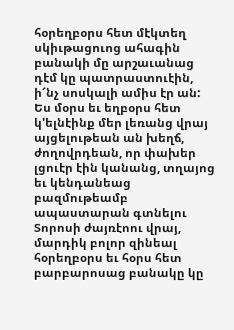հօրեղբօրս հետ մէկտեղ սկիւթացուոց ահագին բանակի մը արշաւանաց դէմ կը պատրաստուէին, ի՜նչ սոսկալի ամիս էր ան: Ես մօրս եւ եղբօրս հետ կ'ելնէինք մեր լեռանց վրայ այցելութեան ան խեղճ, ժողովրդեան, որ փախեր լցուէր էին կանանց, տղայոց եւ կենդանեաց բազմութեամբ ապաստարան գտնելու Տորոսի ժայռէոու վրայ, մարդիկ բոլոր զինեալ հօրեղբօրս եւ հօրս հետ բարբարոսաց բանակը կը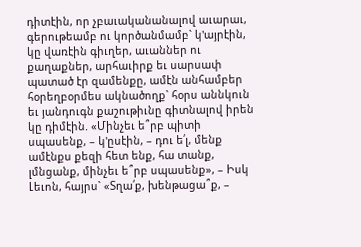դիտէին, որ չբաւականանալով աւարաւ, գերութեամբ ու կործանմամբ` կ'այրէին, կը վառէին գիւղեր, աւաններ ու քաղաքներ, արհաւիրք եւ սարսափ պատած էր զամենքը, ամէն անհամբեր հօրեղբօրմես ակնածողք` հօրս աննկուն եւ յանդուգն քաշութիւնը գիտնալով իրեն կը դիմէին. «Մինչեւ ե՞րբ պիտի սպասենք, – կ'ըսէին, – դու ե՛լ, մենք ամէնքս քեզի հետ ենք, հա տանք, լմնցանք, մինչեւ ե՞րբ սպասենք», – Իսկ Լեւոն, հայրս` «Տղա՛ք, խենթացա՞ք, –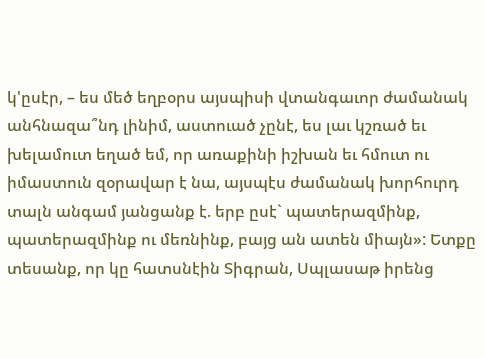կ'ըսէր, – ես մեծ եղբօրս այսպիսի վտանգաւոր ժամանակ անհնազա՞նդ լինիմ, աստուած չընէ, ես լաւ կշռած եւ խելամուտ եղած եմ, որ առաքինի իշխան եւ հմուտ ու իմաստուն զօրավար է նա, այսպէս ժամանակ խորհուրդ տալն անգամ յանցանք է. երբ ըսէ` պատերազմինք, պատերազմինք ու մեռնինք, բայց ան ատեն միայն»: Ետքը տեսանք, որ կը հատսնէին Տիգրան, Սպլասաթ իրենց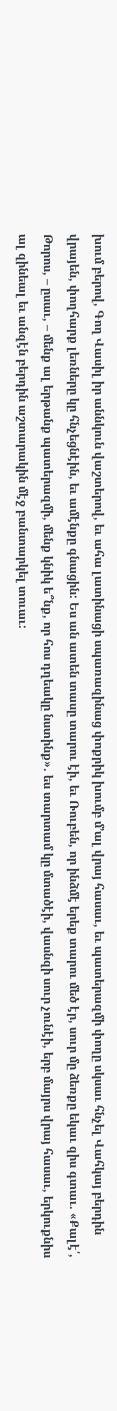խում բերով, Գող Վասիլ իր աննկուն վաշտերով, եւ ահա լատինացի սպառազինաց փոքրիկ խումբ մ՚ալ վրայ հասաւ, եւ պատերազմի փողը սկսաւ հնչել Վահկայ բերդին վրայեն, փողհարք լեռները կը հնչեցնէին, եւ ամէնքը գնացին: Ես ան ատեն տասը տարու էի, եւ Ռուբեն, որ ինձմէ երեք տարու մեծ էր, սուր մը ձեռքը եկաւ զիս գտաւ. «Քալէ՛, Թորոս, – ըսաւ, – մենք ալ երթանք պատերազմի, մենք կնիկ ե՞նք, որ հոս դղեակը նստինք». ես տարտամ կը մտածէի, վասնզի սուր չունէի, երբ մայրս վրայ հասաւ, երկուքնիս ալ զինեալ եւ անզէն բերդին աշտարակին մէջ բանտարկել տուաւ: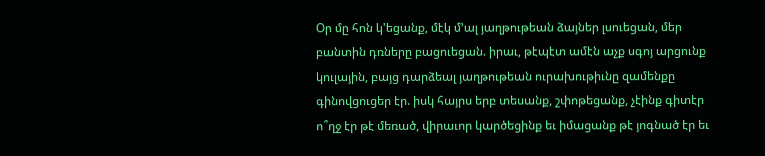Օր մը հոն կ'եցանք, մէկ մ՚ալ յաղթութեան ձայներ լսուեցան, մեր բանտին դռները բացուեցան. իրաւ, թէպէտ ամէն աչք սգոյ արցունք կուլային, բայց դարձեալ յաղթութեան ուրախութիւնը զամենքը գինովցուցեր էր. իսկ հայրս երբ տեսանք, շփոթեցանք, չէինք գիտէր ո՞ղջ էր թէ մեռած, վիրաւոր կարծեցինք եւ իմացանք թէ յոգնած էր եւ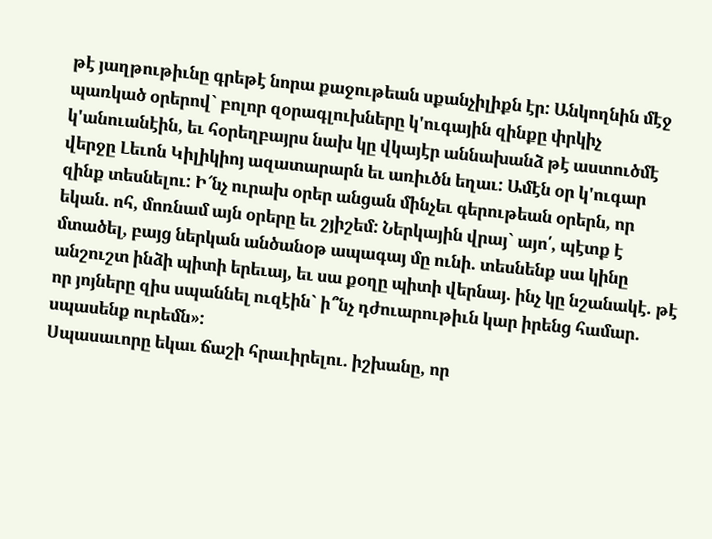թէ յաղթութիւնը գրեթէ նորա քաջութեան սքանչիլիքն էր: Անկողնին մէջ պառկած օրերով` բոլոր զօրագլուխները կ'ուգային զինքը փրկիչ կ'անուանէին, եւ հօրեղբայրս նախ կը վկայէր աննախանձ թէ աստուծմէ վերջը Լեւոն Կիլիկիոյ ազատարարն եւ առիւծն եղաւ: Ամէն օր կ'ուգար զինք տեսնելու: Ի՜նչ ուրախ օրեր անցան մինչեւ գերութեան օրերն, որ եկան. ոհ, մոռնամ այն օրերը եւ շյիշեմ: Ներկային վրայ` այո՛, պէտք է մտածել, բայց ներկան անծանօթ ապագայ մը ունի. տեսնենք սա կինը անշուշտ ինձի պիտի երեւայ, եւ սա քօղը պիտի վերնայ. ինչ կը նշանակէ. թէ որ յոյները զիս սպաննել ուզէին` ի՞նչ դժուարութիւն կար իրենց համար. սպասենք ուրեմն»:
Սպասաւորը եկաւ ճաշի հրաւիրելու. իշխանը, որ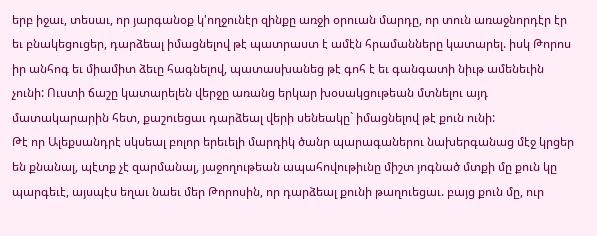երբ իջաւ, տեսաւ, որ յարգանօք կ'ողջունէր զինքը առջի օրուան մարդը, որ տուն առաջնորդէր էր եւ բնակեցուցեր, դարձեալ իմացնելով թէ պատրաստ է ամէն հրամանները կատարել. իսկ Թորոս իր անհոգ եւ միամիտ ձեւը հագնելով, պատասխանեց թէ գոհ է եւ գանգատի նիւթ ամենեւին չունի: Ուստի ճաշը կատարելեն վերջը առանց երկար խօսակցութեան մտնելու այդ մատակարարին հետ, քաշուեցաւ դարձեալ վերի սենեակը` իմացնելով թէ քուն ունի:
Թէ որ Ալեքսանդրէ սկսեալ բոլոր երեւելի մարդիկ ծանր պարագաներու նախերգանաց մէջ կրցեր են քնանալ, պէտք չէ զարմանալ, յաջողութեան ապահովութիւնը միշտ յոգնած մտքի մը քուն կը պարգեւէ, այսպէս եղաւ նաեւ մեր Թորոսին, որ դարձեալ քունի թաղուեցաւ. բայց քուն մը, ուր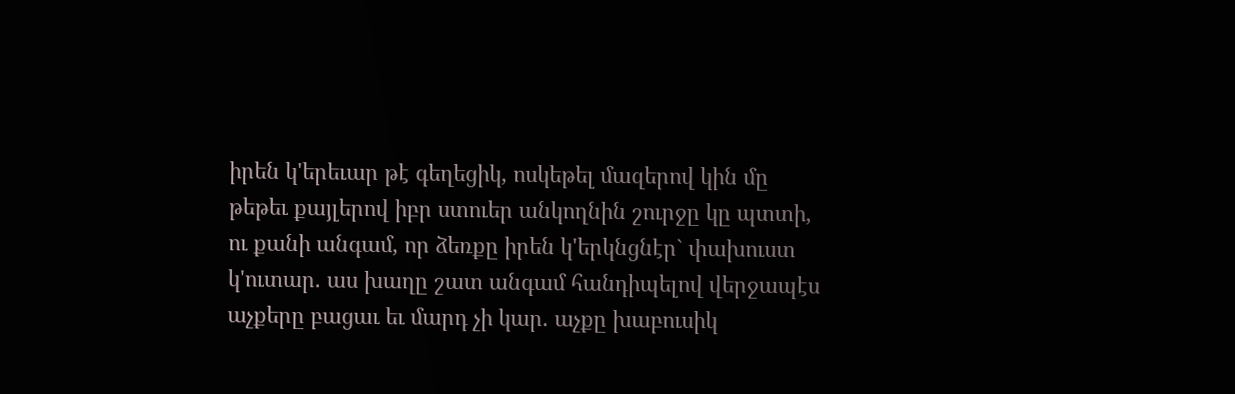իրեն կ'երեւար թէ գեղեցիկ, ոսկեթել մազերով կին մը թեթեւ քայլերով իբր ստուեր անկողնին շուրջը կը պտտի, ու քանի անգամ, որ ձեռքը իրեն կ'երկնցնէր` փախուստ կ'ուտար. աս խաղը շատ անգամ հանդիպելով վերջապէս աչքերը բացաւ եւ մարդ չի կար. աչքը խաբուսիկ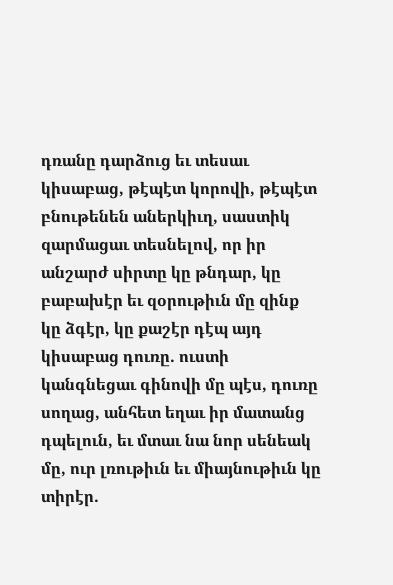դռանը դարձուց եւ տեսաւ կիսաբաց, թէպէտ կորովի, թէպէտ բնութենեն աներկիւղ, սաստիկ զարմացաւ տեսնելով, որ իր անշարժ սիրտը կը թնդար, կը բաբախէր եւ զօրութիւն մը զինք կը ձգէր, կը քաշէր դէպ այդ կիսաբաց դուռը. ուստի կանգնեցաւ գինովի մը պէս, դուռը սողաց, անհետ եղաւ իր մատանց դպելուն, եւ մտաւ նա նոր սենեակ մը, ուր լռութիւն եւ միայնութիւն կը տիրէր.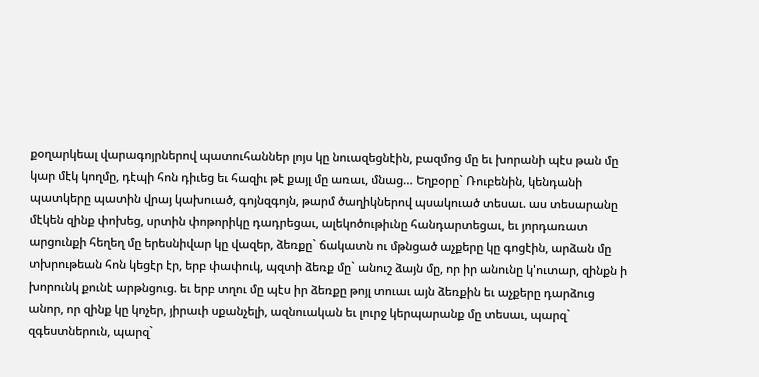քօղարկեալ վարագոյրներով պատուհաններ լոյս կը նուազեցնէին, բազմոց մը եւ խորանի պէս թան մը կար մէկ կողմը, դէպի հոն դիւեց եւ հազիւ թէ քայլ մը առաւ, մնաց… Եղբօրը` Ռուբենին, կենդանի պատկերը պատին վրայ կախուած, գոյնզգոյն, թարմ ծաղիկներով պսակուած տեսաւ. աս տեսարանը մէկեն զինք փոխեց, սրտին փոթորիկը դադրեցաւ, ալեկոծութիւնը հանդարտեցաւ, եւ յորդառատ արցունքի հեղեղ մը երեսնիվար կը վազեր, ձեռքը` ճակատն ու մթնցած աչքերը կը գոցէին, արձան մը տխրութեան հոն կեցէր էր, երբ փափուկ, պզտի ձեռք մը` անուշ ձայն մը, որ իր անունը կ'ուտար, զինքն ի խորունկ քունէ արթնցուց. եւ երբ տղու մը պէս իր ձեռքը թոյլ տուաւ այն ձեռքին եւ աչքերը դարձուց անոր, որ զինք կը կոչեր, յիրաւի սքանչելի, ազնուական եւ լուրջ կերպարանք մը տեսաւ, պարզ` զգեստներուն, պարզ`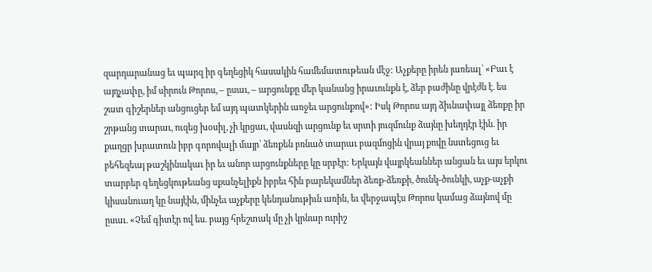զարդարանաց եւ պարզ իր գեղեցիկ հասակին համեմատութեան մէջ: Աչքերը իրեն յառեալ` «Բաւ է այդչափը, իմ սիրուն Թորոս, – ըսաւ, – արցունքը մեր կանանց իրաւունքն է, ձեր բաժինը վրէժն է. ես շատ գիշերներ անցուցեր եմ այդ պատկերին առջեւ արցունքով»: Իսկ Թորոս այդ ձիւնափայլ ձեռքը իր շրթանց տարաւ, ուզեց խօսիլ, չի կրցաւ, վասնզի արցունք եւ սրտի յուզմունք ձայնը խեղդէր էին. իր քաղցր խրատուն իբր գորովալի մայր` ձեռքեն բռնած տարաւ բազմոցին վրայ քովը նստեցուց եւ բեհեզեայ թաշկինակաւ իր եւ անոր արցունքները կը սրբէր: Երկայն վայրկեաններ անցան եւ այս երկու տարբեր գեղեցկութեանց սքանչելիքն իբրեւ հին բարեկամներ ձեռք-ձեռքի, ծունկ-ծունկի, աչք-աչքի կիսանուաղ կը նայէին, մինչեւ աչքերը կենդանութիւն առին, եւ վերջապէս Թորոս կամաց ձայնով մը ըսաւ. «Չեմ գիտէր ով ես. բայց հրեշտակ մը չի կրնար ուրիշ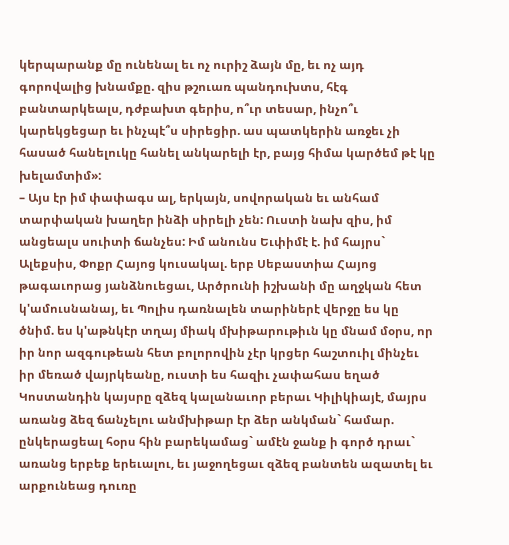կերպարանք մը ունենալ եւ ոչ ուրիշ ձայն մը, եւ ոչ այդ գորովալից խնամքը. զիս թշուառ պանդուխտս, հէգ բանտարկեալս, դժբախտ գերիս, ո՞ւր տեսար, ինչո՞ւ կարեկցեցար եւ ինչպէ՞ս սիրեցիր. աս պատկերին առջեւ չի հասած հանելուկը հանել անկարելի էր, բայց հիմա կարծեմ թէ կը խելամտիմ»:
– Այս էր իմ փափագս ալ, երկայն, սովորական եւ անհամ տարփական խաղեր ինձի սիրելի չեն: Ուստի նախ զիս, իմ անցեալս սուիտի ճանչես: Իմ անունս Եւփիմէ է. իմ հայրս` Ալեքսիս, Փոքր Հայոց կուսակալ. երբ Սեբաստիա Հայոց թագաւորաց յանձնուեցաւ, Արծրունի իշխանի մը աղջկան հետ կ'ամուսնանայ, եւ Պոլիս դառնալեն տարիներէ վերջը ես կը ծնիմ. ես կ'աթնկէր տղայ միակ մխիթարութիւն կը մնամ մօրս, որ իր նոր ազգութեան հետ բոլորովին չէր կրցեր հաշտուիլ մինչեւ իր մեռած վայրկեանը, ուստի ես հազիւ չափահաս եղած Կոստանդին կայսրը զձեզ կալանաւոր բերաւ Կիլիկիայէ, մայրս առանց ձեզ ճանչելու անմխիթար էր ձեր անկման` համար. ընկերացեալ հօրս հին բարեկամաց` ամէն ջանք ի գործ դրաւ` առանց երբեք երեւալու, եւ յաջողեցաւ զձեզ բանտեն ազատել եւ արքունեաց դուռը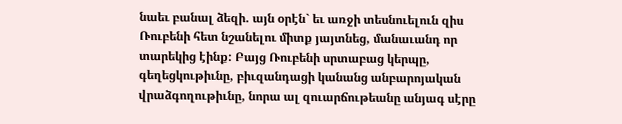նաեւ բանալ ձեզի. այն օրէն` եւ առջի տեսնուելուն զիս Ռուբենի հետ նշանելու միտք յայտնեց, մանաւանդ որ տարեկից էինք: Բայց Ռուբենի սրտաբաց կերպը, գեղեցկութիւնը, բիւզանդացի կանանց անբարոյական վրաձգողութիւնը, նորա ալ զուարճութեանը անյագ սէրը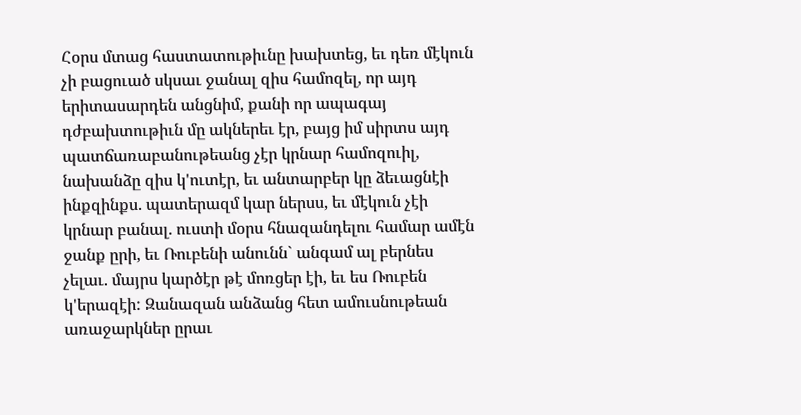Հօրս մտաց հաստատութիւնը խախտեց, եւ դեռ մէկուն չի բացուած սկսաւ ջանալ զիս համոզել, որ այդ երիտասարդեն անցնիմ, քանի որ ապագայ դժբախտութիւն մը ակներեւ էր, բայց իմ սիրտս այդ պատճառաբանութեանց չէր կրնար համոզուիլ, նախանձը զիս կ'ուտէր, եւ անտարբեր կը ձեւացնէի ինքզինքս. պատերազմ կար ներսս, եւ մէկուն չէի կրնար բանալ. ուստի մօրս հնազանդելու համար ամէն ջանք ըրի, եւ Ռուբենի անունն` անգամ ալ բերնես չելաւ. մայրս կարծէր թէ մոռցեր էի, եւ ես Ռուբեն կ'երազէի: Զանազան անձանց հետ ամուսնութեան առաջարկներ ըրաւ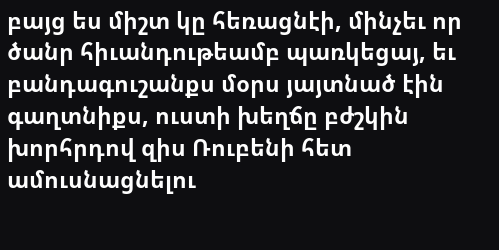բայց ես միշտ կը հեռացնէի, մինչեւ որ ծանր հիւանդութեամբ պառկեցայ, եւ բանդագուշանքս մօրս յայտնած էին գաղտնիքս, ուստի խեղճը բժշկին խորհրդով զիս Ռուբենի հետ ամուսնացնելու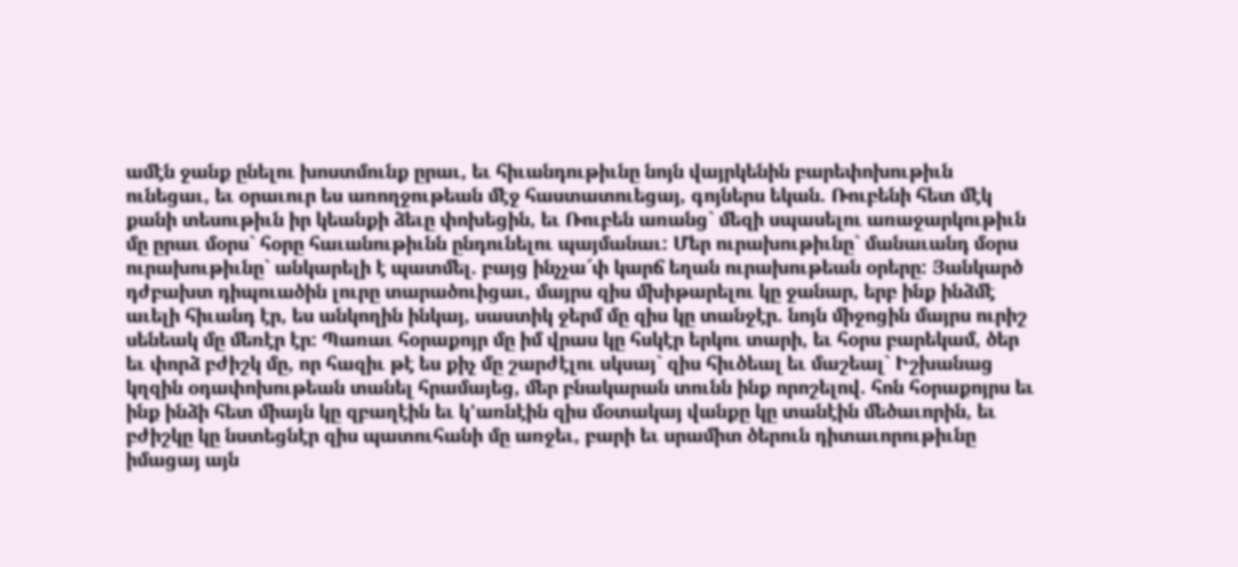ամէն ջանք ընելու խոստմունք ըրաւ, եւ հիւանդութիւնը նոյն վայրկենին բարեփոխութիւն ունեցաւ, եւ օրաւուր ես առողջութեան մէջ հաստատուեցայ, գոյներս եկան. Ռուբենի հետ մէկ քանի տեսութիւն իր կեանքի ձեւը փոխեցին, եւ Ռուբեն առանց` մեզի սպասելու առաջարկութիւն մը ըրաւ մօրս` հօրը հաւանութիւնն ընդունելու պայմանաւ: Մեր ուրախութիւնը` մանաւանդ մօրս ուրախութիւնը` անկարելի է պատմել. բայց ինչչա՜փ կարճ եղան ուրախութեան օրերը: Յանկարծ դժբախտ դիպուածին լուրը տարածուիցաւ, մայրս զիս մխիթարելու կը ջանար, երբ ինք ինձմէ աւելի հիւանդ էր, ես անկողին ինկայ, սաստիկ ջերմ մը զիս կը տանջէր. նոյն միջոցին մայրս ուրիշ սենեակ մը մեռէր էր: Պառաւ հօրաքոյր մը իմ վրաս կը հսկէր երկու տարի, եւ հօրս բարեկամ, ծեր եւ փորձ բժիշկ մը, որ հազիւ թէ ես քիչ մը շարժէլու սկսայ` զիս հիւծեալ եւ մաշեալ` Իշխանաց կղզին օդափոխութեան տանել հրամայեց, մեր բնակարան տունն ինք որոշելով. հոն հօրաքոյրս եւ ինք ինձի հետ միայն կը զբաղէին եւ կ'առնէին զիս մօտակայ վանքը կը տանէին մեծաւորին, եւ բժիշկը կը նստեցնէր զիս պատուհանի մը առջեւ, բարի եւ սրամիտ ծերուն դիտաւորութիւնը իմացայ այն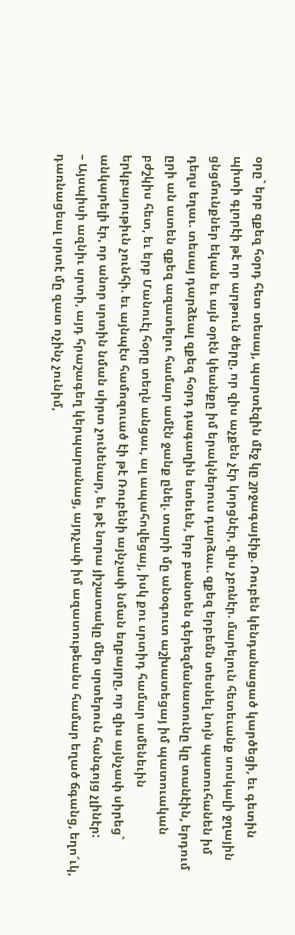օրը` երբ զքեզ հօրդ հետ տեսայ, պարտէզին մէջ կը շրջագայէիք. Ռուբեն կենդանացած կարծեցի, եւ գետին պիտի գլորէի թէ որ արթուն ծերը, որ զիս աչքեն չէր կորցնէր, զիս չբռնէր. մարելուն հետեւանք սոսկալի ջղային ցնցմունքներ եկան եւ այն օրէն կեանքը իմ երակներուս դարձաւ. զքեզ երբեմն տեսնել նոյն պատուհանեն իմ դեղս եղաւ. տեսայ դարձեալ զքեզ հօրդ դագաղին ետեւեն, երբ բանտեն գերեզմանատունը կը տանէին, երդում ըրի ան ատեն զքեզ ազատելու համար ամէն ջանք ընել. տարի մը անօգուտ աշխատեցայ իմ պատուական բժշկիս հետ, եւ երբ Մանուէլ հօրը տեղն անցաւ, ալ ապահովեցայ, իսկ քու սրտիդ համար ամենեւին երկբայութիւն չունհի. եւ այնպէս համոզուած էի թէ Ռուբենի այնչափ նման եղբայրը, որ զիս այնչափ սիրեց` անկարելի էր, որ անոր սրտին նման սիրտ չունենար, եւ թէ նորա յիշատակը մեր սրտերուն հանգոյց չլինէր:
– Այսպիսի ազնիւ սրտի, այդ հրաշագեղ կերպարանաց, այդչափ իմ ազատութեանս համար եղած ճգանց, եղո՜ւկ, դառնացեալ սրտէ մը զատ ոչինչ չունիմ,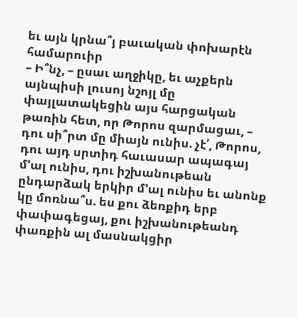եւ այն կրնա՞յ բաւական փոխարէն համարուիր
– Ի՞նչ, – ըսաւ աղջիկը, եւ աչքերն այնպիսի լուսոյ նշոյլ մը փայլատակեցին այս հարցական թառին հետ, որ Թորոս զարմացաւ, – դու սի՞րտ մը միայն ունիս. չէ՛, Թորոս, դու այդ սրտիդ հաւասար ապագայ մ՚ալ ունիս, դու իշխանութեան ընդարձակ երկիր մ՚ալ ունիս եւ անոնք կը մոռնա՞ս. ես քու ձեռքիդ երբ փափագեցայ, քու իշխանութեանդ փառքին ալ մասնակցիր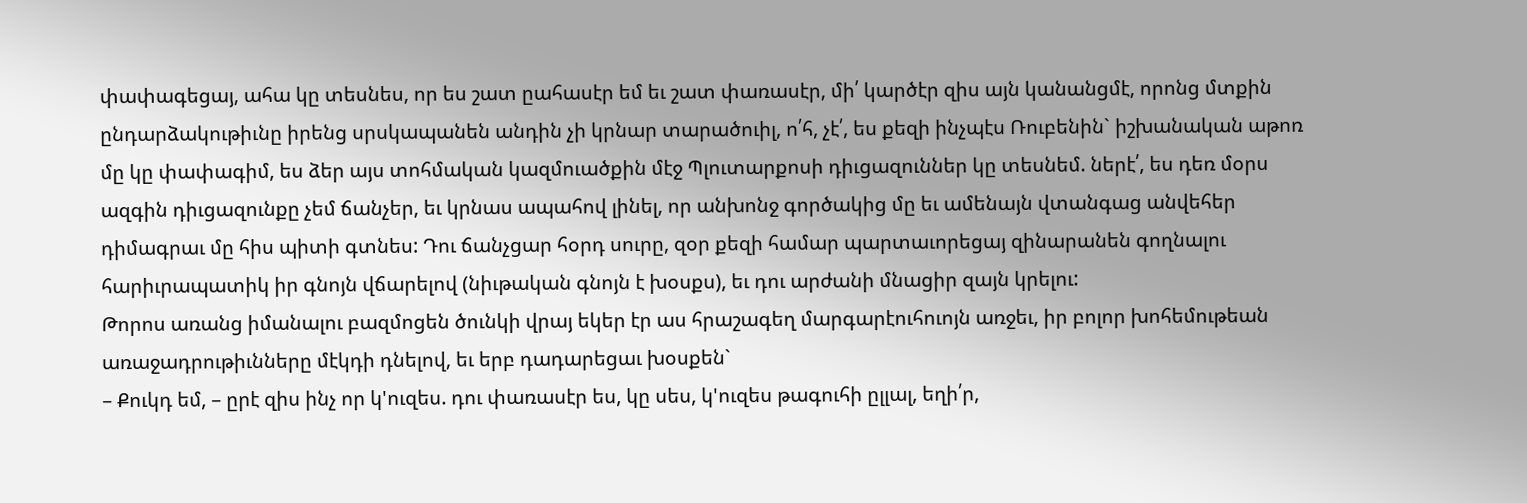փափագեցայ, ահա կը տեսնես, որ ես շատ ըահասէր եմ եւ շատ փառասէր, մի՛ կարծէր զիս այն կանանցմէ, որոնց մտքին ընդարձակութիւնը իրենց սրսկապանեն անդին չի կրնար տարածուիլ, ո՛հ, չէ՛, ես քեզի ինչպէս Ռուբենին` իշխանական աթոռ մը կը փափագիմ, ես ձեր այս տոհմական կազմուածքին մէջ Պլուտարքոսի դիւցազուններ կը տեսնեմ. ներէ՛, ես դեռ մօրս ազգին դիւցազունքը չեմ ճանչեր, եւ կրնաս ապահով լինել, որ անխոնջ գործակից մը եւ ամենայն վտանգաց անվեհեր դիմագրաւ մը հիս պիտի գտնես: Դու ճանչցար հօրդ սուրը, զօր քեզի համար պարտաւորեցայ զինարանեն գողնալու հարիւրապատիկ իր գնոյն վճարելով (նիւթական գնոյն է խօսքս), եւ դու արժանի մնացիր զայն կրելու:
Թորոս առանց իմանալու բազմոցեն ծունկի վրայ եկեր էր աս հրաշագեղ մարգարէուհուոյն առջեւ, իր բոլոր խոհեմութեան առաջադրութիւնները մէկդի դնելով, եւ երբ դադարեցաւ խօսքեն`
– Քուկդ եմ, – ըրէ զիս ինչ որ կ'ուզես. դու փառասէր ես, կը սես, կ'ուզես թագուհի ըլլալ, եղի՛ր,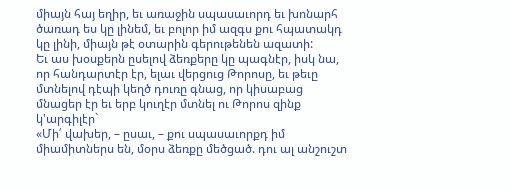միայն հայ եղիր, եւ առաջին սպասաւորդ եւ խոնարհ ծառադ ես կը լինեմ, եւ բոլոր իմ ազգս քու հպատակդ կը լինի, միայն թէ օտարին գերութենեն ազատի:
Եւ աս խօսքերն ըսելով ձեռքերը կը պագնէր, իսկ նա, որ հանդարտէր էր, ելաւ վերցուց Թորոսը, եւ թեւը մտնելով դէպի կեղծ դուռը գնաց, որ կիսաբաց մնացեր էր եւ երբ կուղէր մտնել ու Թորոս զինք կ'արգիլէր`
«Մի՛ վախեր, – ըսաւ, – քու սպասաւորքդ իմ միամիտներս են, մօրս ձեռքը մեծցած. դու ալ անշուշտ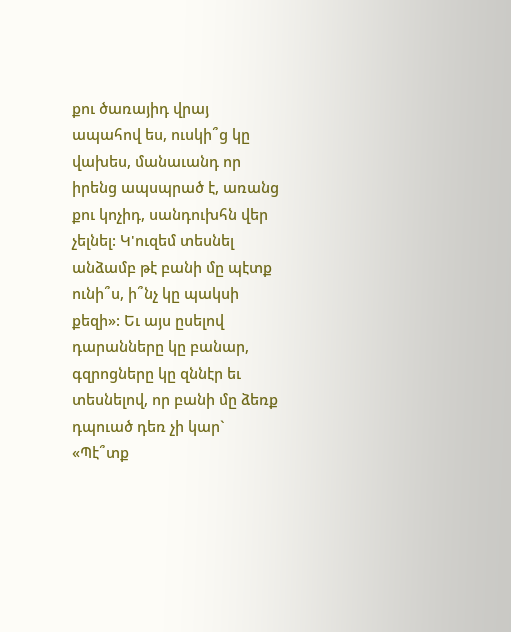քու ծառայիդ վրայ ապահով ես, ուսկի՞ց կը վախես, մանաւանդ որ իրենց ապսպրած է, առանց քու կոչիդ, սանդուխհն վեր չելնել: Կ'ուզեմ տեսնել անձամբ թէ բանի մը պէտք ունի՞ս, ի՞նչ կը պակսի քեզի»: Եւ այս ըսելով դարանները կը բանար, գզրոցները կը զննէր եւ տեսնելով, որ բանի մը ձեռք դպուած դեռ չի կար` «Պէ՞տք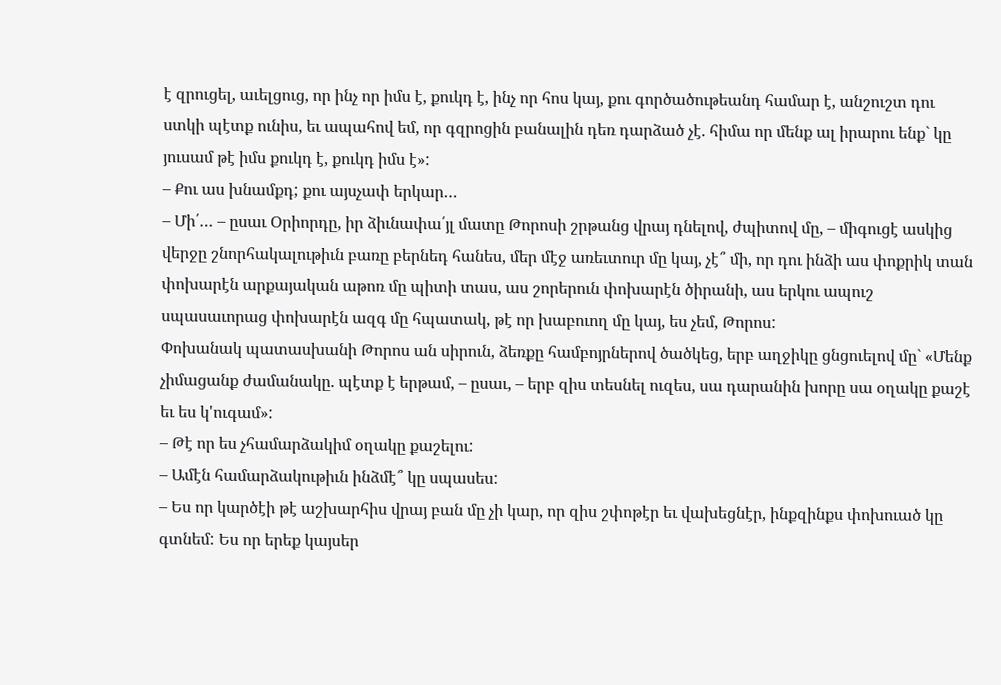է զրուցել, աւելցուց, որ ինչ որ իմս է, քուկդ է, ինչ որ հոս կայ, քու գործածութեանդ համար է, անշուշտ դու ստկի պէտք ունիս, եւ ապահով եմ, որ գզրոցին բանալին դեռ դարձած չէ. հիմա որ մենք ալ իրարու ենք` կը յուսամ թէ իմս քուկդ է, քուկդ իմս է»:
– Քու աս խնամքդ; քու այսչափ երկար…
– Մի՛… – ըսաւ Օրիորդը, իր ձիւնափա՛յլ մատը Թորոսի շրթանց վրայ դնելով, ժպիտով մը, – միգուցէ ասկից վերջը շնորհակալութիւն բառը բերնեդ հանես, մեր մէջ առեւտուր մը կայ, չէ՞ մի, որ դու ինձի աս փոքրիկ տան փոխարէն արքայական աթոռ մը պիտի տաս, աս շորերուն փոխարէն ծիրանի, աս երկու ապուշ սպասաւորաց փոխարէն ազգ մը հպատակ, թէ որ խաբուող մը կայ, ես չեմ, Թորոս:
Փոխանակ պատասխանի Թորոս ան սիրուն, ձեռքը համբոյրներով ծածկեց, երբ աղջիկը ցնցուելով մը` «Մենք չիմացանք ժամանակը. պէտք է երթամ, – ըսաւ, – երբ զիս տեսնել ուզես, սա դարանին խորը սա օղակը քաշէ եւ ես կ'ուգամ»:
– Թէ որ ես չհամարձակիմ օղակը քաշելու:
– Ամէն համարձակութիւն ինձմէ՞ կը սպասես:
– Ես որ կարծէի թէ աշխարհիս վրայ բան մը չի կար, որ զիս շփոթէր եւ վախեցնէր, ինքզինքս փոխուած կը գտնեմ: Ես որ երեք կայսեր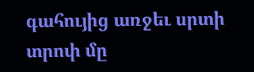գահույից առջեւ սրտի տրոփ մը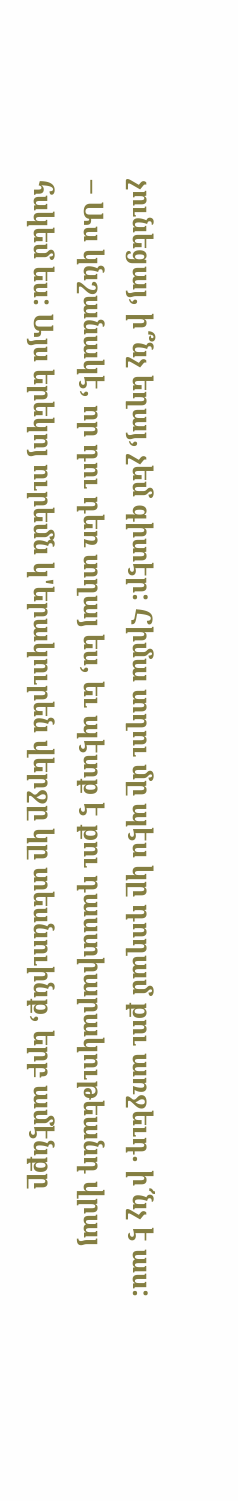չունեցայ, ի՞նչ եղայ, չեմ գիտէր: Հիմա տղու մը պէս կը դողամ քու առջեւդ. ի՜նչ է աս:
– Աս կնշանակէ, որ դու դեռ տղայ ես, եւ պէտք է քու դաստիարակութեանդ վրայ հսկեմ ես: Այս երեկոյ ուրեմն կ'երակուրեն վերջը կը տեսնուինք, երբ ամէնքը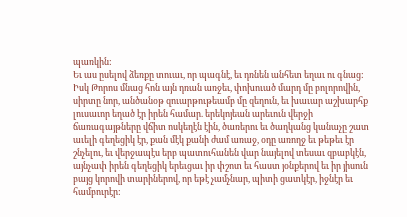պառկին:
Եւ աս ըսելով ձեռքը տուաւ, որ պագնէ, եւ դռնեն անհետ եղաւ ու գնաց: Իսկ Թորոս մնաց հոն այն դռան առջեւ, փոխուած մարդ մը բոլորովին, սիրտը նոր, անծանօթ զուարթութեամբ մը զեղուն, եւ խաւար աշխարհք լուսաւոր եղած էր իրեն համար. երեկոյեան արեւուն վերջի ճառագայթները վճիտ ոսկեղէն էին, ծառերու եւ ծաղկանց կանաչը շատ աւելի գեղեցիկ էր, քան մէկ քանի ժամ առաջ, օդը առողջ եւ թեթեւ էր շնչելու, եւ վերջապէս երբ պատուհանեն վար նայելով տեսաւ զբաբկէն, այնչափ իրեն գեղեցիկ երեւցաւ իր փշոտ եւ հաստ յօնքերով եւ իր յիսուն բայց կորովի տարիներով, որ եթէ չամչնար, պիտի ցատկէր, իջնէր եւ համբուրէր: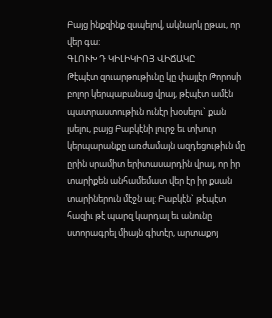Բայց ինքզինք զսպելով, ակնարկ ըթաւ, որ վեր գա:
ԳԼՈՒԽ Դ ԿԻԼԻԿԻՈՅ ՎԻՃԱԿԸ
Թէպէտ զուարթութիւնը կը փայլէր Թորոսի բոլոր կերպաբանաց վրայ, թէպէտ ամէն պատրաստութիւն ունէր խօսելու` քան լսելու, բայց Բաբկէնի լուրջ եւ տխուր կերպարանքը առժամայն ազդեցութիւն մը ըրին սրամիտ երիտասարդին վրայ, որ իր տարիքեն անհամեմատ վեր էր իր քսան տարիներուն մէջն ալ: Բաբկէն` թէպէտ հազիւ թէ պարզ կարդալ եւ անունը ստորագրել միայն գիտէր, արտաքոյ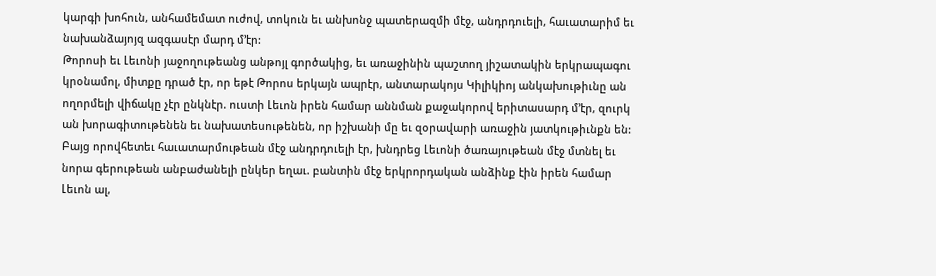կարգի խոհուն, անհամեմատ ուժով, տոկուն եւ անխոնջ պատերազմի մէջ, անդրդուելի, հաւատարիմ եւ նախանձայոյզ ազգասէր մարդ մ՚էր:
Թորոսի եւ Լեւոնի յաջողութեանց անթոյլ գործակից, եւ առաջինին պաշտող յիշատակին երկրապագու կրօնամոլ, միտքը դրած էր, որ եթէ Թորոս երկայն ապրէր, անտարակոյս Կիլիկիոյ անկախութիւնը ան ողորմելի վիճակը չէր ընկնէր. ուստի Լեւոն իրեն համար աննման քաջակորով երիտասարդ մ՚էր, զուրկ ան խորագիտութենեն եւ նախատեսութենեն, որ իշխանի մը եւ զօրավարի առաջին յատկութիւնքն են: Բայց որովհետեւ հաւատարմութեան մէջ անդրդուելի էր, խնդրեց Լեւոնի ծառայութեան մէջ մտնել եւ նորա գերութեան անբաժանելի ընկեր եղաւ. բանտին մէջ երկրորդական անձինք էին իրեն համար Լեւոն ալ,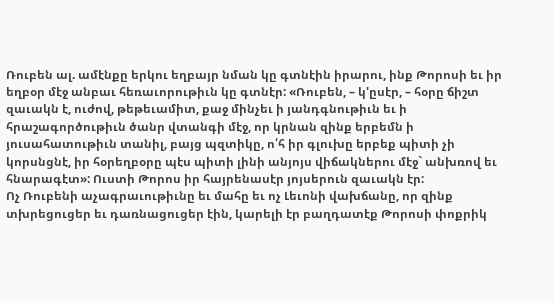Ռուբեն ալ. ամէնքը երկու եղբայր նման կը գտնէին իրարու, ինք Թորոսի եւ իր եղբօր մէջ անբաւ հեռաւորութիւն կը գտնէր: «Ռուբեն, – կ'ըսէր, – հօրը ճիշտ զաւակն է, ուժով, թեթեւամիտ, քաջ մինչեւ ի յանդգնութիւն եւ ի հրաշագործութիւն ծանր վտանգի մէջ, որ կրնան զինք երբեմն ի յուսահատութիւն տանիլ, բայց պզտիկը, ո՛հ իր գլուխը երբեք պիտի չի կորսնցնէ, իր հօրեղբօրը պէս պիտի լինի անյոյս վիճակներու մէջ` անխռով եւ հնարագէտ»: Ուստի Թորոս իր հայրենասէր յոյսերուն զաւակն էր:
Ոչ Ռուբենի աչագրաւութիւնը եւ մահը եւ ոչ Լեւոնի վախճանը, որ զինք տխրեցուցեր եւ դառնացուցեր էին, կարելի էր բաղդատէք Թորոսի փոքրիկ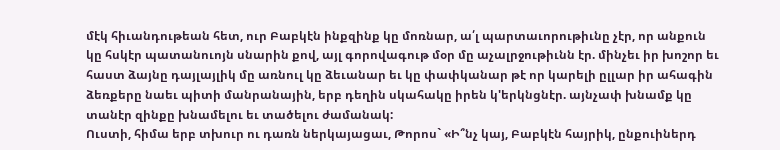մէկ հիւանդութեան հետ, ուր Բաբկէն ինքզինք կը մոռնար, ա՛լ պարտաւորութիւնը չէր, որ անքուն կը հսկէր պատանուոյն սնարին քով, այլ գորովագութ մօր մը աչալրջութիւնն էր. մինչեւ իր խոշոր եւ հաստ ձայնը դայլայլիկ մը առնուլ կը ձեւանար եւ կը փափկանար թէ որ կարելի ըլլար իր ահագին ձեռքերը նաեւ պիտի մանրանային, երբ դեղին սկահակը իրեն կ'երկնցնէր. այնչափ խնամք կը տանէր զինքը խնամելու եւ տածելու ժամանակ:
Ուստի, հիմա երբ տխուր ու դառն ներկայացաւ, Թորոս` «Ի՞նչ կայ, Բաբկէն հայրիկ, ընքուիներդ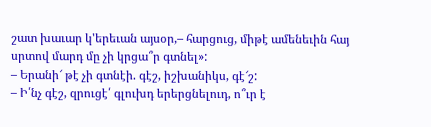շատ խաւար կ'երեւան այսօր,– հարցուց, միթէ ամենեւին հայ սրտով մարդ մը չի կրցա՞ր գտնել»:
– Երանի՜ թէ չի գտնէի. գէշ, իշխանիկս, գէ՜շ:
– Ի՛նչ գէշ, զրուցէ՛ գլուխդ երերցնելուդ, ո՞ւր է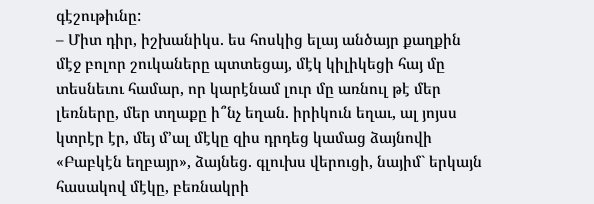գէշութիւնը:
– Միտ դիր, իշխանիկս. ես հոսկից ելայ անծայր քաղքին մէջ բոլոր շուկաները պտտեցայ, մէկ կիլիկեցի հայ մը տեսնեւու համար, որ կարէնամ լուր մը առնուլ թէ մեր լեռները, մեր տղաքը ի՞նչ եղան. իրիկուն եղաւ, ալ յոյսս կտրէր էր, մեյ մ՚ալ մէկը զիս դրդեց կամաց ձայնովի «Բաբկէն եղբայր», ձայնեց. գլուխս վերուցի, նայիմ` երկայն հասակով մէկը, բեռնակրի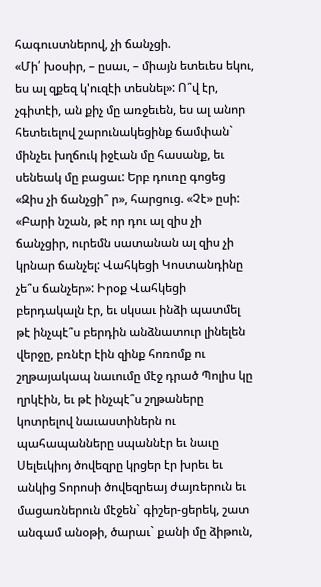հագուստներով, չի ճանչցի.
«Մի՛ խօսիր, – ըսաւ, – միայն ետեւես եկու, ես ալ զքեզ կ'ուզէի տեսնել»: Ո՞վ էր, չգիտէի, ան քիչ մը առջեւեն, ես ալ անոր հետեւելով շարունակեցինք ճամփան` մինչեւ խղճուկ իջէան մը հասանք, եւ սենեակ մը բացաւ: Երբ դուռը գոցեց «Զիս չի ճանչցի՞ ր», հարցուց. «Չէ» ըսի: «Բարի նշան, թէ որ դու ալ զիս չի ճանչցիր, ուրեմն սատանան ալ զիս չի կրնար ճանչել: Վահկեցի Կոստանդինը չե՞ս ճանչեր»: Իրօք Վահկեցի բերդակալն էր, եւ սկսաւ ինձի պատմել թէ ինչպէ՞ս բերդին անձնատուր լինելեն վերջը, բռնէր էին զինք հոռոմք ու շղթայակապ նաւումը մէջ դրած Պոլիս կը ղրկէին, եւ թէ ինչպէ՞ս շղթաները կոտրելով նաւաստիներն ու պահապանները սպաննէր եւ նաւը Սելեւկիոյ ծովեզրը կրցեր էր խրեւ եւ անկից Տորոսի ծովեզրեայ ժայռերուն եւ մացառներուն մէջեն` գիշեր-ցերեկ, շատ անգամ անօթի, ծարաւ` քանի մը ձիթուն,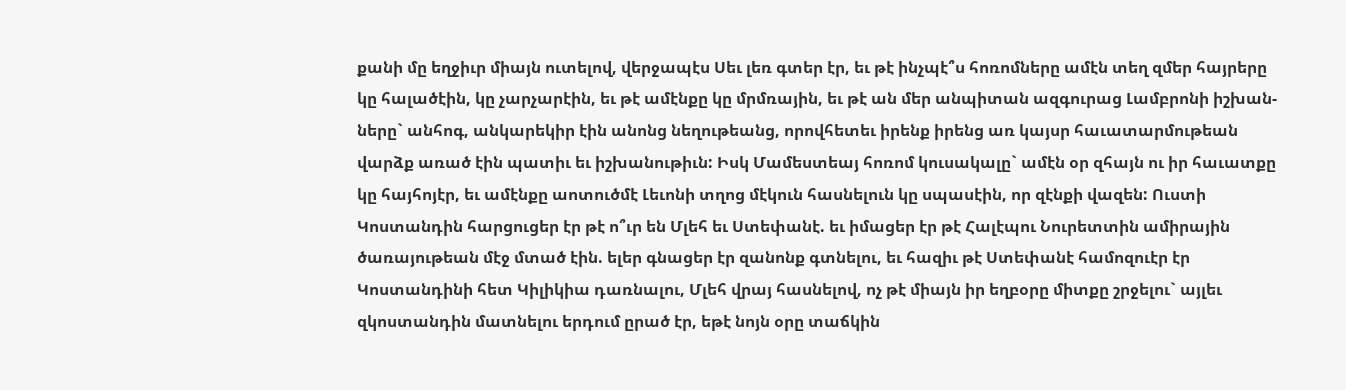քանի մը եղջիւր միայն ուտելով, վերջապէս Սեւ լեռ գտեր էր, եւ թէ ինչպէ՞ս հոռոմները ամէն տեղ զմեր հայրերը կը հալածէին, կը չարչարէին, եւ թէ ամէնքը կը մրմռային, եւ թէ ան մեր անպիտան ազգուրաց Լամբրոնի իշխան-ները` անհոգ, անկարեկիր էին անոնց նեղութեանց, որովհետեւ իրենք իրենց առ կայսր հաւատարմութեան վարձք առած էին պատիւ եւ իշխանութիւն: Իսկ Մամեստեայ հոռոմ կուսակալը` ամէն օր զհայն ու իր հաւատքը կը հայհոյէր, եւ ամէնքը աոտուծմէ Լեւոնի տղոց մէկուն հասնելուն կը սպասէին, որ զէնքի վազեն: Ուստի Կոստանդին հարցուցեր էր թէ ո՞ւր են Մլեհ եւ Ստեփանէ. եւ իմացեր էր թէ Հալէպու Նուրետտին ամիրային ծառայութեան մէջ մտած էին. ելեր գնացեր էր զանոնք գտնելու, եւ հազիւ թէ Ստեփանէ համոզուէր էր Կոստանդինի հետ Կիլիկիա դառնալու, Մլեհ վրայ հասնելով, ոչ թէ միայն իր եղբօրը միտքը շրջելու` այլեւ զկոստանդին մատնելու երդում ըրած էր, եթէ նոյն օրը տաճկին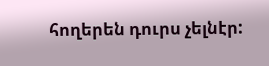հողերեն դուրս չելնէր: